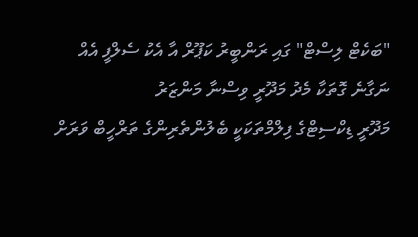"ބަކެޓް ލިސްޓް" ގައި ރަންބީރު ކަޕޫރް އާ އެކު ސެލްފީ އެއް ނަގާނެ ގޮތަކާ މެދު މަދޫރީ ވިސްނާ މަންޒަރު
މަދޫރީ ޑިކްސިޓްގެ ފިލްމްތަކަކީ ބެލުންތެރިންގެ ތަރްހީބް ވަރަށް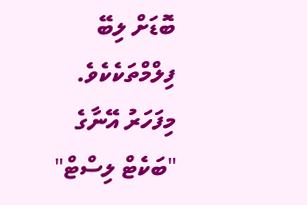ބޮޑަށް ލިބޭ ފިލްމްތަކެކެވެ. މިފަހަރު އޭނާގެ "ބަކެޓް ލިސްޓް"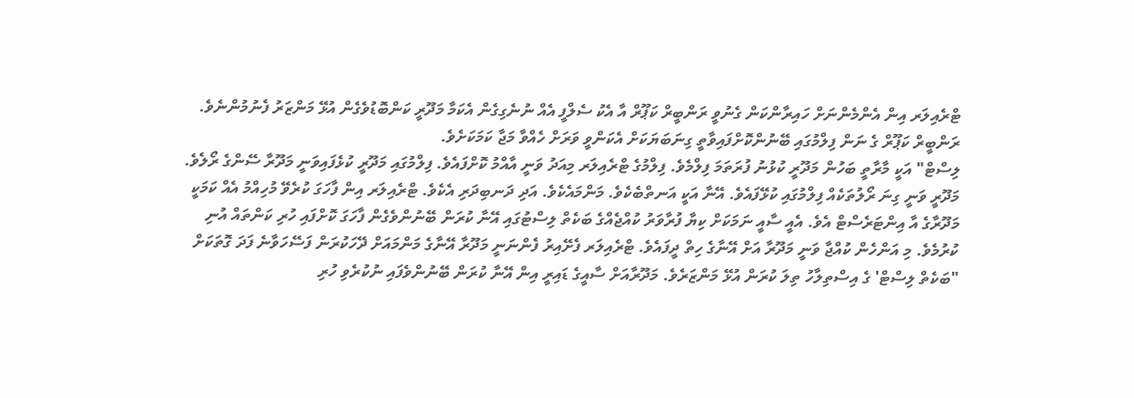ޓްރެއިލަރ އިން އެންމެންނަށް ހައިރާންކަން ގެނުވީ ރަންބީރް ކަޕޫރް އާ އެކު ސެލްފީ އެއް ނުނެގިގެން އެކަމާ މަދޫރީ ކަންބޮޑުވެގެން އުޅޭ މަންޒަރު ފެނުމުންނެވެ. ރަންބީރް ކަޕޫރް ގެ ނަން ފިލްމުގައި ބޭނުންކޮށްފައިވާތީ ގިނަބަޔަކަށް އެކަންވީ ވަރަށް ހެއްވާ މަޖާ ކަމަކަށެވެ.
ލިސްޓް" އަކީ މާރާތީ ބަހުން މަދޫރީ ކުޅުނު ފުރަތަމަ ފިލްމެވެ. ފިލްމުގެ ޓްރެއިލަރ މިއަދު ވަނީ އާއްމު ކޮށްފައެވެ. ފިލްމުގައި މަދޫރީ ކުޅެފައިވަނީ މަދޫރާ ސޭންގެ ރޯލެވެ. މަދޫރީ ވަނީ ގިނަ ރޯލުތަކެއް ފިލްމުގައި ކުޅޭފައެވެ. އޭނާ އަކީ އަނތްބެކެވެ. މަންމައެކެވެ. އަދި ދަނބިދަރި އެކެވެ. ޓްރެއިލަރ އިން ފާހަގަ ކުރެވޭ މުހިއްމު އެއް ކަމަކީ މަދޫރާގެ އާ އިންޓަރެސްޓް އެވެ. އެއީ ސާއީ ނަމަކަށް ކިޔާ ފުރާވަރު ކުއްޖެއްގެ ބަކެތް ލިސްޓުގައި އޭނާ ކުރަން ބޭނުންވެގެން ފާހަގަ ކޮށްފައި ހުރި ކަންތައް އުނި ކުރުމެވެ. މި އަންހެން ކުއްޖާ ވަނީ މަދޫރާ އަށް އޭނާގެ ހިތް ދީފައެވެ. ޓްރެއިލަރ ފެށޭއިރު ފެންނަނީ މަދޫރާ އޭނާގެ މަންމައަށް ދޭހަކުރަން ފަސޭހަވާނެ ފަދަ ގޮތަކަށް "ބަކެތް ލިސްޓް' ގެ އިސްތިލާހު ތިލަ ކުރަން އުޅޭ މަންޒަރެވެ. މަދޫރާއަށް ސާއީގެ ޑައިރީ އިން އޭނާ ކުރަން ބޭނުންވެފައި ނުކުރެވި ހުރި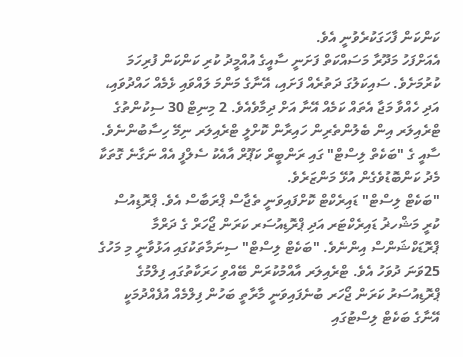ކަންކަން ފާހަގަކުރެވުނީ އެވެ.
އެއަށްފަހު މަދޫރާ މަސައްކަތް ފަށަނީ ސާއީގެ އުއްމީދު ކުރި ކަންކަން ފުރިހަމަ ކުރުމަށެވެ. ސައިކަލުގަ ދަތުރެއް ފަށައި، އޭނާގެ މަންމަ ލައްވައި ޅެމެއް ހައްދުވައި، އަދި ހެއްވާ މަޖާ އެތައް ކަމެއް އޭނާ އަށް ދިމާވެއެވެ. 2 މިނިޓް 30 ސިކުންތުގެ ޓްރެއިލަރ އިން ބެލުންތެރިން ހައިރާން ކޮށްލީ ޓްރެއިލަރ ނިމޭ ހިސާބުންނެވެ. ސާއީ ގެ "ބަކެތް ލިސްޓް" ގައި ރަންބީރް ކަޕޫރް އާއެކު ސެލްފީ އެއް ނަގާނެ ގޮތަކާ މެދު ކަންބޮޑުވެގެން އުޅޭ މަންޒަރެވެ.
"ބަކެޓް ލިސްޓް" ޑައިރެކްޓް ކޮށްފައިވަނީ ތެޖާސް ޕްރަބާސް އެވެ. ޕްރޮޑިއުސް ކުރީ މަޝްހޜު ޑައިރެކްޓަރ އަދި ޕްރޮޑިއުސަރ ކަރަން ޖޯހަރް ގެ ދަރްމާ ޕްރޮޑަކްޝަންސް އިންނެވެ. "ބަކެޓް ލިސްޓް" ސިނަމާތަކުގައި އަޅުވާނީ މި މަހުގެ 25ވަނަ ދުވަހު އެވެ. ޓްރެއިލަރ އާއްމުކުރަން ބޭއްވި ހަރަކާތުގައި ފިލްމުގެ ޕްރޮޑިއުސަރު ކަރަން ޖޯހަރ ބުނެފައިވަނީ މާރާތީ ބަހުން ފިލްމެއް އުފެއްދުމަކީ އޭނާގެ ބަކެޓް ލިސްޓުގައި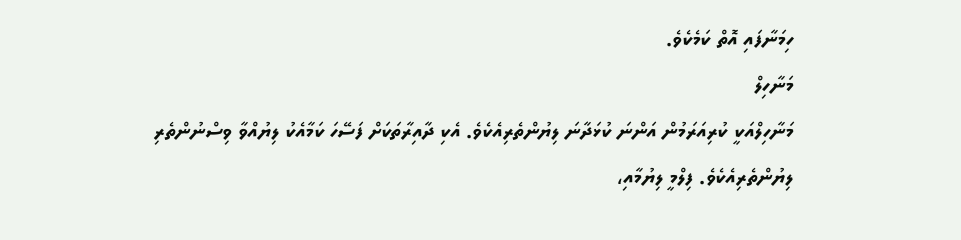ހިމަނާފައި އޮތް ކަމެކެވެ.
މަނާހިލް
މަނާހިލްއަކީ ކުރިއަރަމުން އަންނަ ކުޅަދާނަ ލިޔުންތެރިއެކެވެ. އެކި ދާއިރާތަކަށް ފަސޭހަ ކަމާއެކު ލިޔުއްވާ ވިސްނުންތެރި ލިޔުންތެރިއެކެވެ. ފިލްމީ ލިޔުމާއި،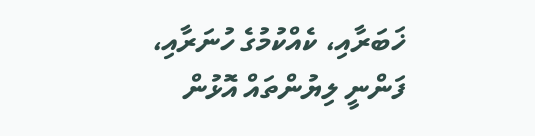ޚަބަރާއި، ކެއްކުމުގެ ހުނަރާއި، ފަންނީ ލިޔުންތައް އޮޅުން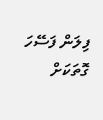ފިލަން ފަސޭހަ ގޮތަކަށް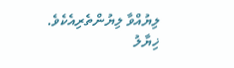ލިޔުއްވާ ލިޔުންތެރިއެކެވެ.
ޚިޔާލު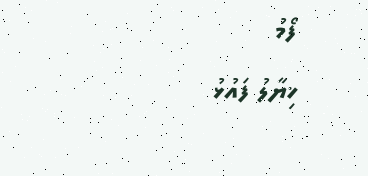ފޯމު
ޚިޔާލު ފައުޅު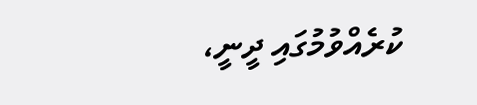ކުރެއްވުމުގައި ދީނީ،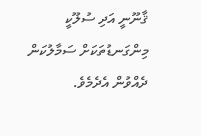ޤާނޫނީ އަދި ސުލޫކީ މިންގަނޑުތަކަށް ސަމާލުކަން ދެއްވުން އެދެމެވެ.